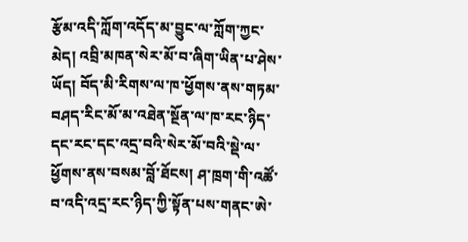རྩོམ་འདི་ཀློག་འདོད་མ་བྱུང་ལ་ཀློག་ཀྱང་མེད། འབྲི་མཁན་སེར་མོ་བ་ཞིག་ཡིན་པ་ཤེས་ཡོད། བོད་མི་རིགས་ལ་ཁ་ཕྱོགས་ནས་གཏམ་བཤད་རིང་མོ་མ་འཐེན་སྔོན་ལ་ཁ་རང་ཉིད་དང་རང་དང་འདྲ་བའི་སེར་མོ་བའི་སྡེ་ལ་ཕྱོགས་ནས་བསམ་བློ་ཐོངས། ཤ་ཁྲག་གི་འཚོ་བ་འདི་འདྲ་རང་ཉིད་ཀྱི་སྟོན་པས་གནང་ཨེ་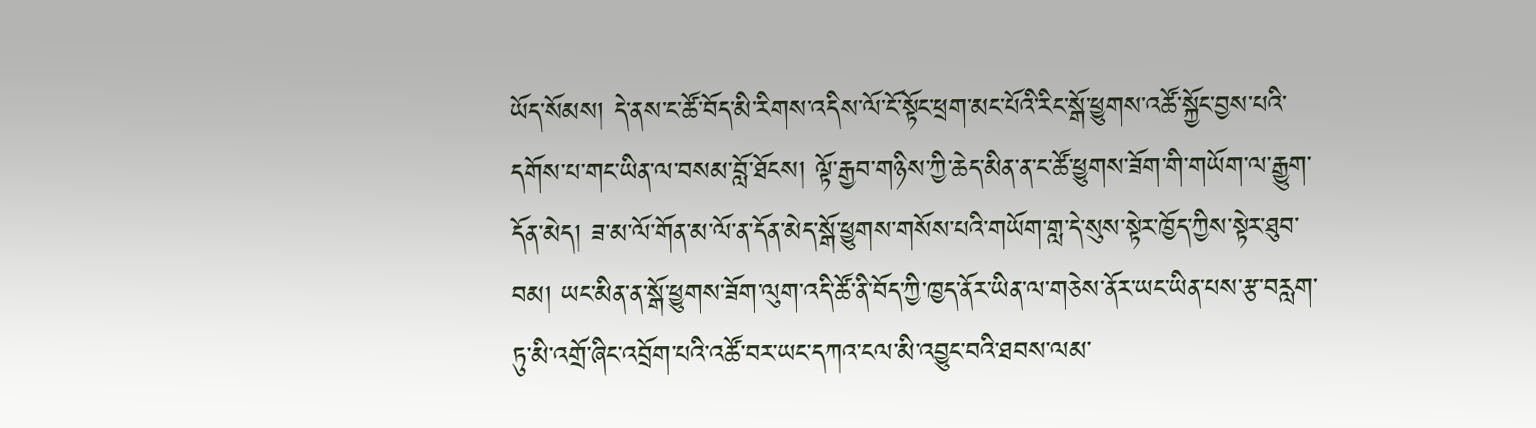ཡོད་སོམས། དེ་ནས་ང་ཚོ་བོད་མི་རིགས་འདིས་ལོ་ངོ་སྟོང་ཕྲག་མང་པོའི་རིང་སྒོ་ཕྱུགས་འཚོ་སྐྱོང་བྱས་པའི་དགོས་པ་གང་ཡིན་ལ་བསམ་བློ་ཐོངས། ལྟོ་རྒྱབ་གཉིས་ཀྱི་ཆེད་མིན་ན་ང་ཚོ་ཕྱུགས་ཟོག་གི་གཡོག་ལ་རྒྱུག་དོན་མེད། ཟ་མ་ལོ་གོན་མ་ལོ་ན་དོན་མེད་སྒོ་ཕྱུགས་གསོས་པའི་གཡོག་གླ་དེ་སུས་སྟེར་ཁྱོད་ཀྱིས་སྟེར་ཐུབ་བམ། ཡང་མིན་ན་སྒོ་ཕྱུགས་ཟོག་ལུག་འདི་ཚོ་ནི་བོད་ཀྱི་ཁྱད་ནོར་ཡིན་ལ་གཅེས་ནོར་ཡང་ཡིན་པས་རྩ་བརླག་ཏུ་མི་འགྲོ་ཞིང་འབྲོག་པའི་འཚོ་བར་ཡང་དཀའ་ངལ་མི་འབྱུང་བའི་ཐབས་ལམ་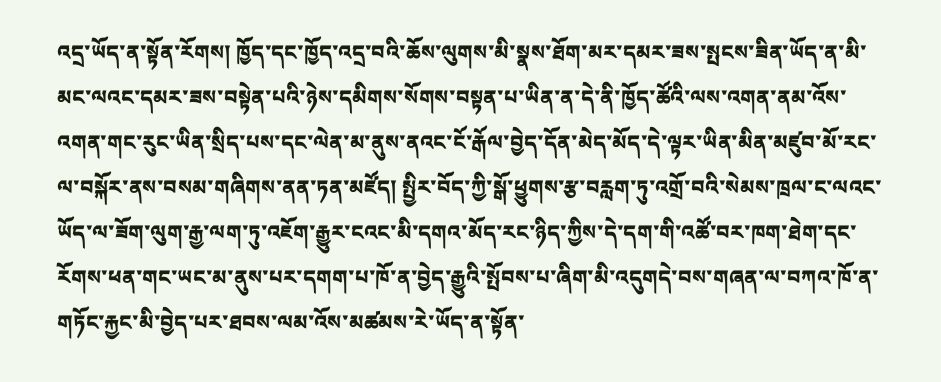འདྲ་ཡོད་ན་སྟོན་རོགས། ཁྱོད་དང་ཁྱོད་འདྲ་བའི་ཆོས་ལུགས་མི་སྣས་ཐོག་མར་དམར་ཟས་སྤངས་ཟིན་ཡོད་ན་མི་མང་ལའང་དམར་ཟས་བསྟེན་པའི་ཉེས་དམིགས་སོགས་བསྟན་པ་ཡིན་ན་དེ་ནི་ཁྱོད་ཚོའི་ལས་འགན་ནམ་འོས་འགན་གང་རུང་ཡིན་སྲིད་པས་དང་ལེན་མ་ནུས་ནའང་ངོ་རྒོལ་བྱེད་དོན་མེད་མོད་དེ་ལྟར་ཡིན་མིན་མཛུབ་མོ་རང་ལ་བསྐོར་ནས་བསམ་གཞིགས་ནན་ཏན་མཛོད། སྤྱིར་བོད་ཀྱི་སྒོ་ཕྱུགས་རྩ་བརླག་ཏུ་འགྲོ་བའི་སེམས་ཁྲལ་ང་ལའང་ཡོད་ལ་ཟོག་ལུག་རྒྱ་ལག་ཏུ་འཇོག་རྒྱུར་ངའང་མི་དགའ་མོད་རང་ཉིད་ཀྱིས་དེ་དག་གི་འཚོ་བར་ཁག་ཐེག་དང་རོགས་ཕན་གང་ཡང་མ་ནུས་པར་དགག་པ་ཁོ་ན་བྱེད་རྒྱུའི་སྤོབས་པ་ཞིག་མི་འདུགདེ་བས་གཞན་ལ་བཀའ་ཁོ་ན་གཏོང་རྐྱང་མི་བྱེད་པར་ཐབས་ལམ་འོས་མཚམས་རེ་ཡོད་ན་སྟོན་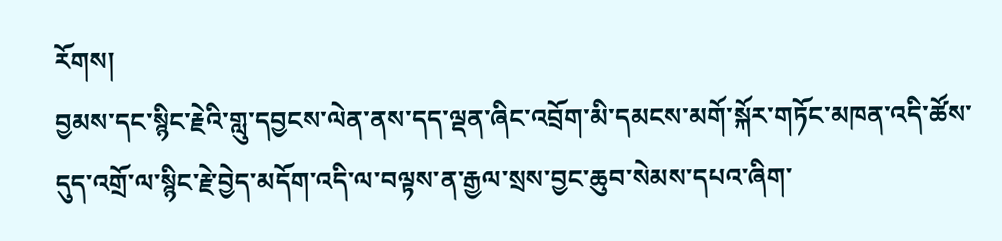རོགས།
བྱམས་དང་སྙིང་རྗེའི་གླུ་དབྱངས་ལེན་ནས་དད་ལྡན་ཞིང་འབྲོག་མི་དམངས་མགོ་སྐོར་གཏོང་མཁན་འདི་ཚོས་དུད་འགྲོ་ལ་སྙིང་རྗེ་བྱེད་མདོག་འདི་ལ་བལྟས་ན་རྒྱལ་སྲས་བྱང་ཆུབ་སེམས་དཔའ་ཞིག་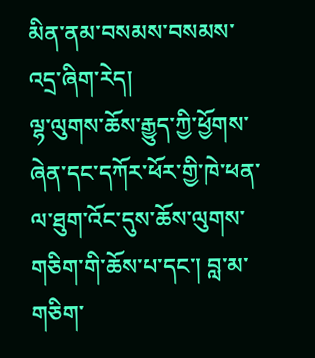མིན་ནམ་བསམས་བསམས་འདྲ་ཞིག་རེད།
ལྷ་ལུགས་ཆོས་རྒྱུད་ཀྱི་ཕྱོགས་ཞེན་དང་དཀོར་ཕོར་གྱི་ཁེ་ཕན་ལ་ཐུག་འོང་དུས་ཆོས་ལུགས་གཅིག་གི་ཆོས་པ་དང་། བླ་མ་གཅིག་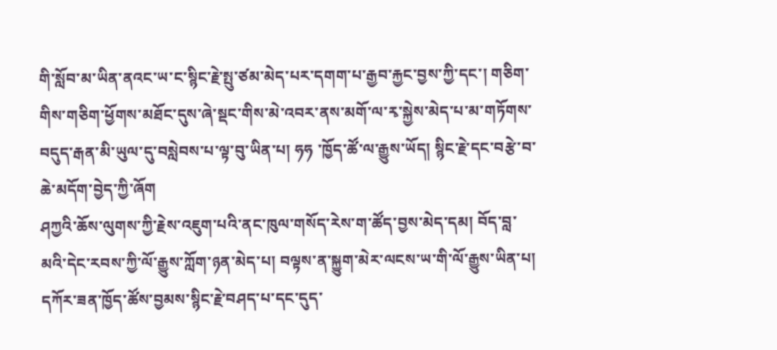གི་སློབ་མ་ཡིན་ནའང་ཡ་ང་སྙིང་རྗེ་སྤུ་ཙམ་མེད་པར་དགག་པ་རྒྱབ་རྐྱང་བྱས་ཀྱི་དང་། གཅིག་གིས་གཅིག་ཕྱོགས་མཐོང་དུས་ཞེ་སྡང་གིས་མེ་འབར་ནས་མགོ་ལ་རྭ་སྐྱེས་མེད་པ་མ་གཏོགས་བདུད་རྒན་མི་ཡུལ་དུ་བསླེབས་པ་ལྟ་བུ་ཡིན་པ། ཧཧ ་ཁྱོད་ཚོ་ལ་རྒྱུས་ཡོད། སྙིང་རྗེ་དང་བརྩེ་བ་ཆེ་མདོག་བྱེད་ཀྱི་ཞོག
ཤཀྱའི་ཆོས་ལུགས་ཀྱི་རྗེས་འཇུག་པའི་ནང་ཁུལ་གསོད་རེས་ག་ཚོད་བྱས་མེད་དམ། བོད་བླ་མའི་དེང་རབས་ཀྱི་ལོ་རྒྱུས་ཀློག་ཉན་མེད་པ། བལྟས་ན་སྐྱུག་མེར་ལངས་ཡ་གི་ལོ་རྒྱུས་ཡིན་པ། དཀོར་ཟན་ཁྱོད་ཚོས་བྱམས་སྙིང་རྗེ་བཤད་པ་དང་དུད་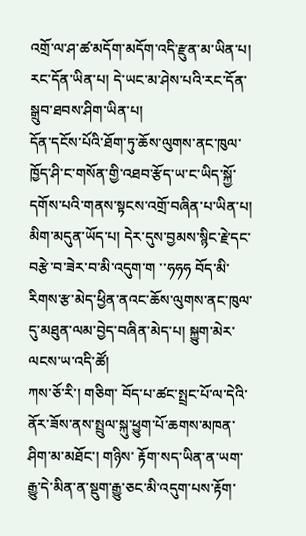འགྲོ་ལ་ཤ་ཚ་མདོག་མདོག་འདི་རྫུན་མ་ཡིན་པ། རང་དོན་ཡིན་པ། དེ་ཡང་མ་ཤེས་པའི་རང་དོན་སྒྲུབ་ཐབས་ཤིག་ཡིན་པ།
དོན་དངོས་པོའི་ཐོག་ཏུ་ཆོས་ལུགས་ནང་ཁུལ་ཁྱོད་ཤི་ང་གསོན་གྱི་འཐབ་རྩོད་ཡ་ང་ཡིད་སྐྱོ་དགོས་པའི་གནས་སྟངས་འགྲོ་བཞིན་པ་ཡིན་པ། མིག་མདུན་ཡོད་པ། དེར་དུས་བྱམས་སྙིང་རྗེ་དང་བརྩེ་བ་ཟེར་བ་མི་འདུག་ག ་་ཧཧཧ བོད་མི་རིགས་རྩ་མེད་ཕྱིན་ནའང་ཆོས་ལུགས་ནང་ཁུལ་དུ་མཐུན་ལམ་བྱེད་བཞིན་མེད་པ། སྐྱུག་མེར་ལངས་ཡ་འདི་ཚོ།
ཀས་ཅོ་རི་། གཅིག་ བོད་པ་ཚང་སྤྲང་པོ་ལ་དེའི་ནོར་ཟོས་ནས་སྤྲུལ་སྐུ་ཕྱུག་པོ་ཆགས་མཁན་ཤིག་མ་མཐོང་། གཉིས་ རྟོག་སད་ཡིན་ན་ཡག་རྒྱུ་དེ་མིན་ན་སྡུག་རྒྱུ་ཅང་མི་འདུག་པས་རྟོག་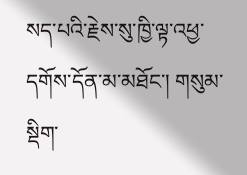སད་པའི་རྗེས་སུ་ཁྱི་ལྟ་འཕྱ་དགོས་དོན་མ་མཐོང་། གསུམ་ སྡིག་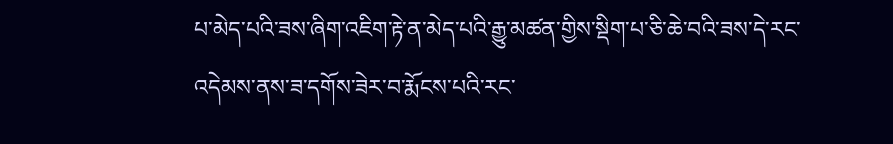པ་མེད་པའི་ཟས་ཞིག་འཇིག་རྟེ་ན་མེད་པའི་རྒྱུ་མཚན་གྱིས་སྡིག་པ་ཅི་ཆེ་བའི་ཟས་དེ་རང་འདེམས་ནས་ཟ་དགོས་ཟེར་བ་རྨོངས་པའི་རང་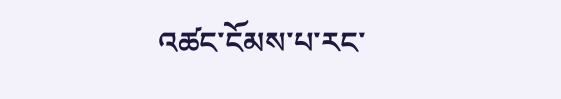འཚང་ངོམས་པ་རང་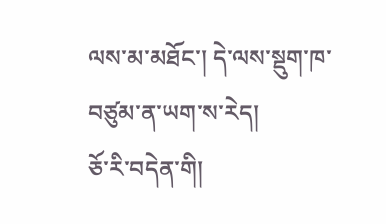ལས་མ་མཐོང་། དེ་ལས་སྡུག་ཁ་བཙུམ་ན་ཡག་ས་རེད།
ཅོ་རི་བདེན་གི།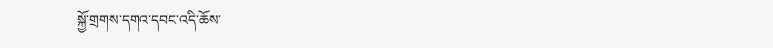སྐྱོ་གྲགས་དགའ་དབང་འདི་ཆོས་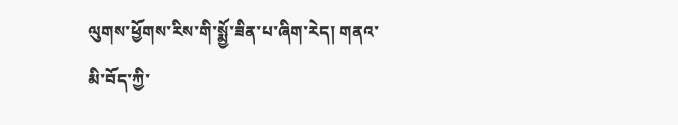ལུགས་ཕྱོགས་རིས་གི་སྨྱོ་ཟིན་པ་ཞིག་རེད། གནའ་མི་བོད་ཀྱི་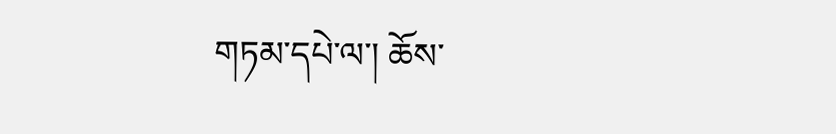གཏམ་དཔེ་ལ་། ཆོས་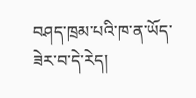བཤད་ཁྲམ་པའི་ཁ་ན་ཡོད་ཟེར་བ་དེ་རེད།